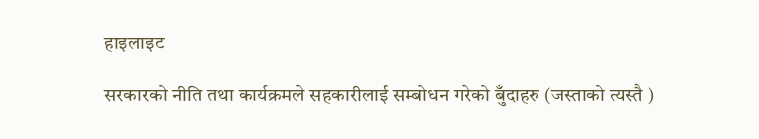हाइलाइट

सरकारको नीति तथा कार्यक्रमले सहकारीलाई सम्बोधन गरेको बुँदाहरु (जस्ताको त्यस्तै )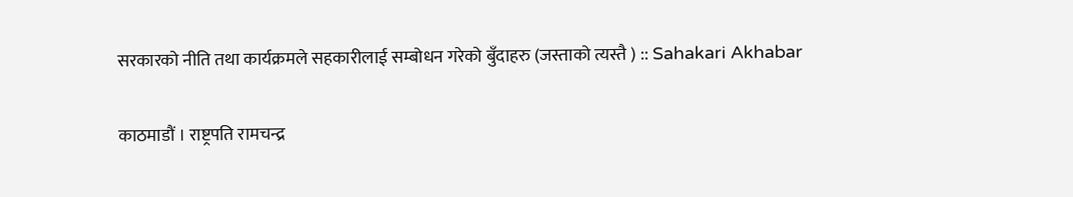सरकारको नीति तथा कार्यक्रमले सहकारीलाई सम्बोधन गरेको बुँदाहरु (जस्ताको त्यस्तै ) :: Sahakari Akhabar

काठमाडौं । राष्ट्रपति रामचन्द्र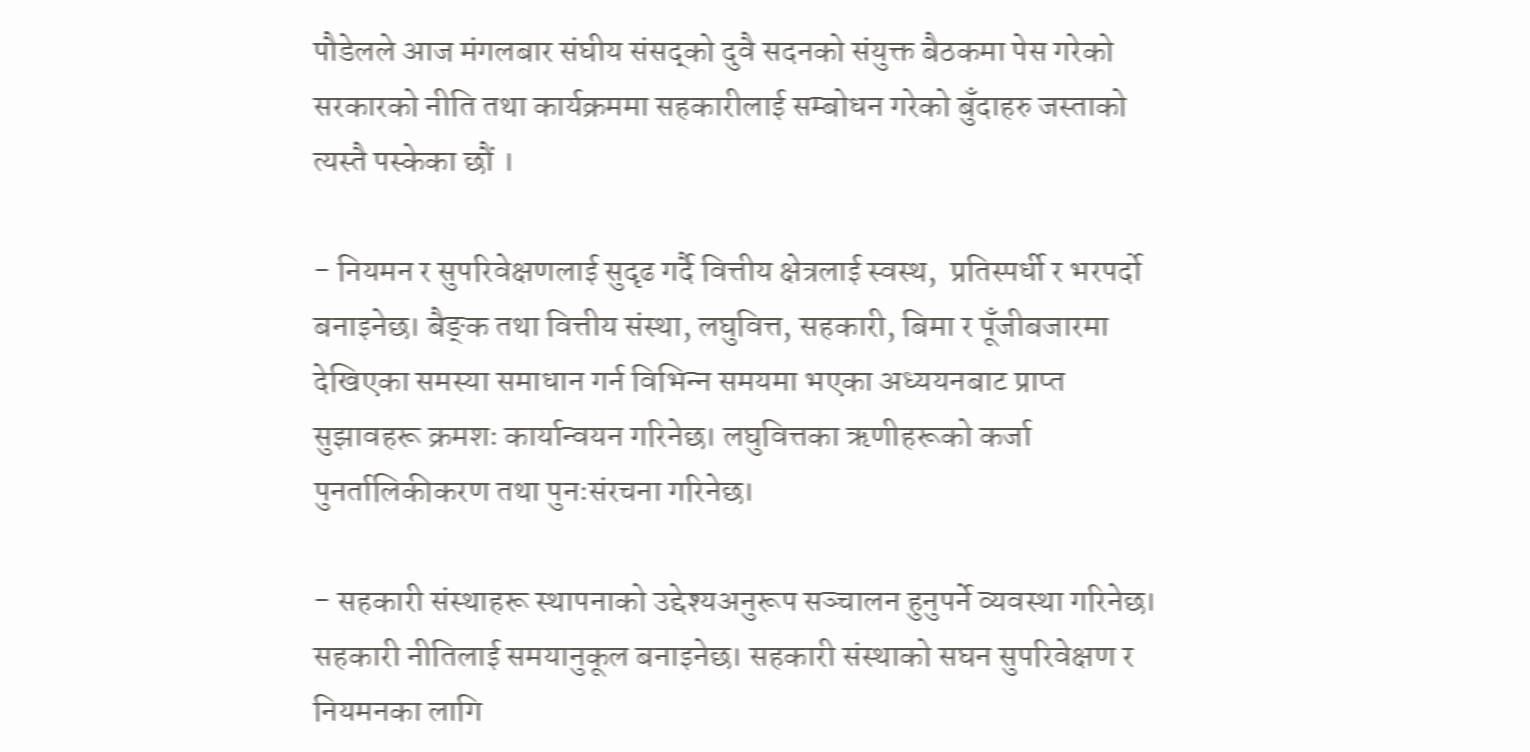पौडेलले आज मंगलबार संघीय संसद्को दुवै सदनको संयुक्त बैठकमा पेस गरेको सरकारको नीति तथा कार्यक्रममा सहकारीलाई सम्बोधन गरेको बुँदाहरु जस्ताको त्यस्तै पस्केका छौं ।

- नियमन र सुपरिवेक्षणलाई सुदृढ गर्दै वित्तीय क्षेत्रलाई स्वस्थ,  प्रतिस्पर्धी र भरपर्दो बनाइनेछ। बैङ्‍क तथा वित्तीय संस्था, लघुवित्त, सहकारी, बिमा र पूँजीबजारमा देखिएका समस्या समाधान गर्न विभिन्‍न समयमा भएका अध्ययनबाट प्राप्‍त सुझावहरू क्रमशः कार्यान्वयन गरिनेछ। लघुवित्तका ऋणीहरूको कर्जा पुनर्तालिकीकरण तथा पुनःसंरचना गरिनेछ।

- सहकारी संस्थाहरू स्थापनाको उद्देश्यअनुरूप सञ्‍चालन हुनुपर्ने व्यवस्था गरिनेछ। सहकारी नीतिलाई समयानुकूल बनाइनेछ। सहकारी संस्थाको सघन सुपरिवेक्षण र नियमनका लागि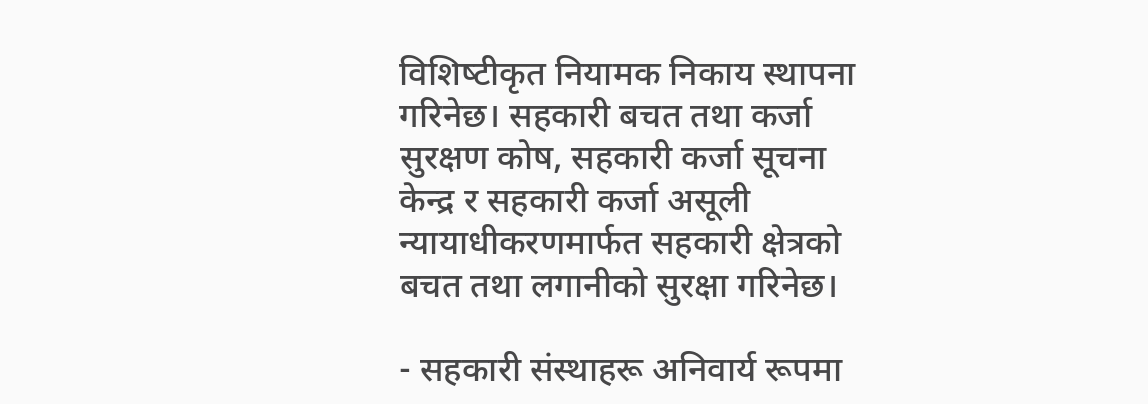विशिष्‍टीकृत नियामक निकाय स्थापना गरिनेछ। सहकारी बचत तथा कर्जा सुरक्षण कोष, सहकारी कर्जा सूचना केन्द्र र सहकारी कर्जा असूली न्यायाधीकरणमार्फत सहकारी क्षेत्रको बचत तथा लगानीको सुरक्षा गरिनेछ।

- सहकारी संस्थाहरू अनिवार्य रूपमा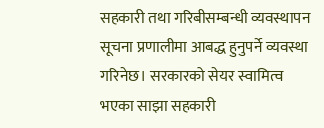सहकारी तथा गरिबीसम्बन्धी व्यवस्थापन सूचना प्रणालीमा आबद्ध हुनुपर्ने व्यवस्था गरिनेछ। सरकारको सेयर स्वामित्व भएका साझा सहकारी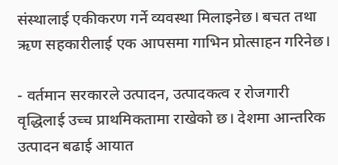संस्थालाई एकीकरण गर्ने व्यवस्था मिलाइनेछ। बचत तथा ऋण सहकारीलाई एक आपसमा गाभिन प्रोत्साहन गरिनेछ।

- वर्तमान सरकारले उत्पादन, उत्पादकत्व र रोजगारी वृद्धिलाई उच्च प्राथमिकतामा राखेको छ। देशमा आन्तरिक उत्पादन बढाई आयात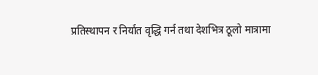प्रतिस्थापन र निर्यात वृद्धि गर्न तथा देशभित्र ठूलो मात्रामा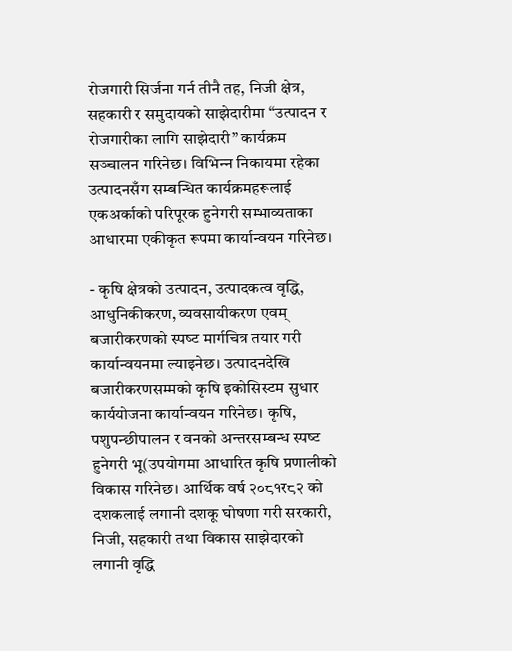रोजगारी सिर्जना गर्न तीनै तह, निजी क्षेत्र, सहकारी र समुदायको साझेदारीमा “उत्पादन र रोजगारीका लागि साझेदारी” कार्यक्रम सञ्‍चालन गरिनेछ। विभिन्‍न निकायमा रहेका उत्पादनसँग सम्बन्धित कार्यक्रमहरूलाई एकअर्काको परिपूरक हुनेगरी सम्भाव्यताका आधारमा एकीकृत रूपमा कार्यान्वयन गरिनेछ।

- कृषि क्षेत्रको उत्पादन, उत्पादकत्व वृद्धि, आधुनिकीकरण, व्यवसायीकरण एवम् बजारीकरणको स्पष्‍ट मार्गचित्र तयार गरी कार्यान्वयनमा ल्याइनेछ। उत्पादनदेखि बजारीकरणसम्मको कृषि इकोसिस्टम सुधार कार्ययोजना कार्यान्वयन गरिनेछ। कृषि, पशुपन्छीपालन र वनको अन्तरसम्बन्ध स्पष्‍ट हुनेगरी भू(उपयोगमा आधारित कृषि प्रणालीको विकास गरिनेछ। आर्थिक वर्ष २०८१र८२ को दशकलाई लगानी दशकू घोषणा गरी सरकारी, निजी, सहकारी तथा विकास साझेदारको लगानी वृद्धि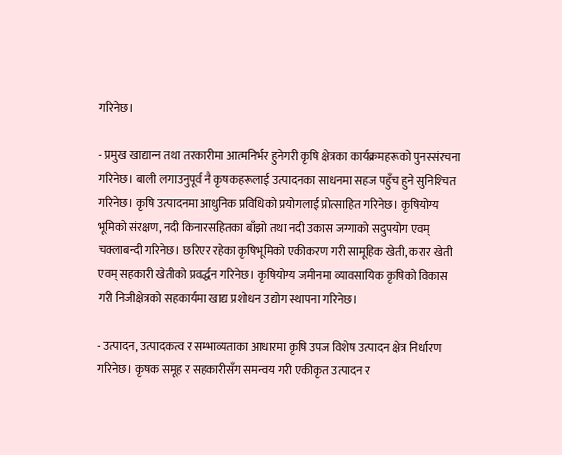गरिनेछ।

- प्रमुख खाद्यान्‍न तथा तरकारीमा आत्मनिर्भर हुनेगरी कृषि क्षेत्रका कार्यक्रमहरूको पुनस्संरचना गरिनेछ। बाली लगाउनुपूर्व नै कृषकहरूलाई उत्पादनका साधनमा सहज पहुँच हुने सुनिश्‍चित गरिनेछ। कृषि उत्पादनमा आधुनिक प्रविधिको प्रयोगलाई प्रोत्साहित गरिनेछ। कृषियोग्य भूमिको संरक्षण, नदी किनारसहितका बाँझो तथा नदी उकास जग्गाको सदुपयोग एवम् चक्लाबन्दी गरिनेछ। छरिएर रहेका कृषिभूमिको एकीकरण गरी सामूहिक खेती, करार खेती एवम् सहकारी खेतीको प्रवर्द्धन गरिनेछ। कृषियोग्य जमीनमा व्यावसायिक कृषिको विकास गरी निजीक्षेत्रको सहकार्यमा खाद्य प्रशोधन उद्योग स्थापना गरिनेछ।

- उत्पादन, उत्पादकत्व र सम्भाव्यताका आधारमा कृषि उपज विशेष उत्पादन क्षेत्र निर्धारण गरिनेछ। कृषक समूह र सहकारीसँग समन्वय गरी एकीकृत उत्पादन र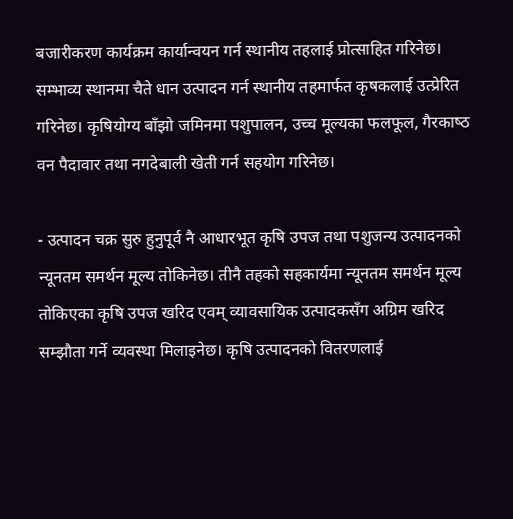बजारीकरण कार्यक्रम कार्यान्वयन गर्न स्थानीय तहलाई प्रोत्साहित गरिनेछ। सम्भाव्य स्थानमा चैते धान उत्पादन गर्न स्थानीय तहमार्फत कृषकलाई उत्प्रेरित गरिनेछ। कृषियोग्य बाँझो जमिनमा पशुपालन, उच्च मूल्यका फलफूल, गैरकाष्‍ठ वन पैदावार तथा नगदेबाली खेती गर्न सहयोग गरिनेछ।

- उत्पादन चक्र सुरु हुनुपूर्व नै आधारभूत कृषि उपज तथा पशुजन्य उत्पादनको न्यूनतम समर्थन मूल्य तोकिनेछ। तीनै तहको सहकार्यमा न्यूनतम समर्थन मूल्य तोकिएका कृषि उपज खरिद एवम् व्यावसायिक उत्पादकसँग अग्रिम खरिद सम्झौता गर्ने व्यवस्था मिलाइनेछ। कृषि उत्पादनको वितरणलाई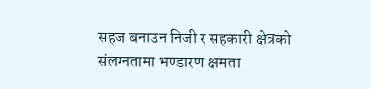सहज बनाउन निजी र सहकारी क्षेत्रको संलग्‍नतामा भण्डारण क्षमता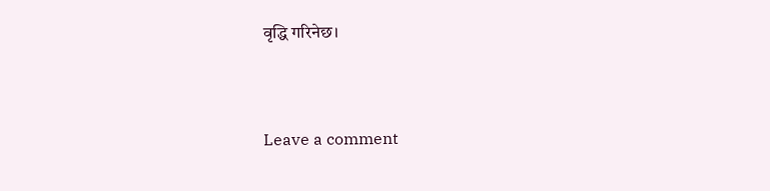वृद्धि गरिनेछ।



Leave a comment